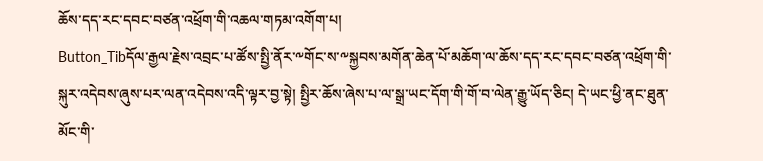ཆོས་དད་རང་དབང་བཙན་འཕྲོག་གི་འཆལ་གཏམ་འགོག་པ།
Button_Tibདོལ་རྒྱལ་རྗེས་འབྲང་པ་ཚོས་སྤྱི་ནོར་༸གོང་ས་༸སྐྱབས་མགོན་ཆེན་པོ་མཆོག་ལ་ཆོས་དད་རང་དབང་བཙན་འཕྲོག་གི་སྐུར་འདེབས་ཞུས་པར་ལན་འདེབས་འདི་ལྟར་བྱ་སྟེ། སྤྱིར་ཆོས་ཞེས་པ་ལ་སྒྲ་ཡང་དོག་གི་གོ་བ་ལེན་རྒྱུ་ཡོད་ཅིང། དེ་ཡང་ཕྱི་ནང་ཐུན་མོང་གི་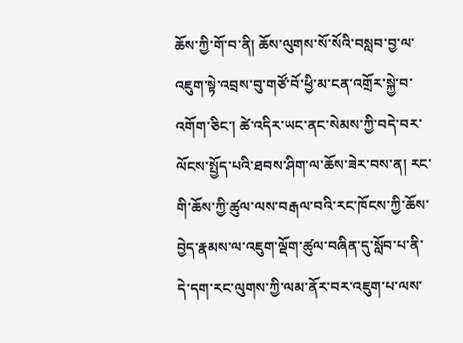ཆོས་ཀྱི་གོ་བ་ནི། ཆོས་ལུགས་སོ་སོའི་བསླབ་བྱ་ལ་འཇུག་སྟེ་འབྲས་བུ་གཙོ་བོ་ཕྱི་མ་ངན་འགྲོར་སྐྱེ་བ་འགོག་ཅིང་། ཚེ་འདིར་ཡང་ནང་སེམས་ཀྱི་བདེ་བར་ལོངས་སྤྱོད་པའི་ཐབས་ཤིག་ལ་ཆོས་ཟེར་བས་ན། རང་གི་ཆོས་ཀྱི་ཚུལ་ལས་བརྒལ་བའི་རང་ཁོངས་ཀྱི་ཆོས་བྱེད་རྣམས་ལ་འཇུག་ལྡོག་ཚུལ་བཞིན་དུ་སློབ་པ་ནི་དེ་དག་རང་ལུགས་ཀྱི་ལམ་ནོར་བར་འཇུག་པ་ལས་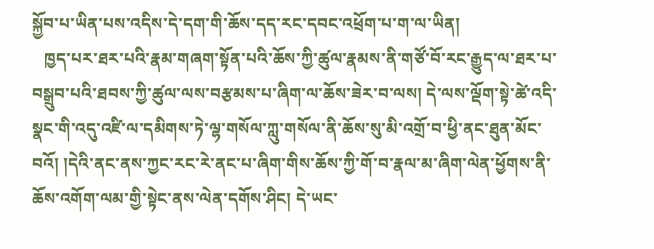སྐྱོབ་པ་ཡིན་པས་འདིས་དེ་དག་གི་ཆོས་དད་རང་དབང་འཕྲོག་པ་ག་ལ་ཡིན།
   ཁྱད་པར་ཐར་པའི་རྣམ་གཞག་སྟོན་པའི་ཆོས་ཀྱི་ཚུལ་རྣམས་ནི་གཙོ་བོ་རང་རྒྱུད་ལ་ཐར་པ་བསྒྲུབ་པའི་ཐབས་ཀྱི་ཚུལ་ལས་བརྩམས་པ་ཞིག་ལ་ཆོས་ཟེར་བ་ལས། དེ་ལས་ལྡོག་སྟེ་ཚེ་འདི་སྣང་གི་འདུ་འཛི་ལ་དམིགས་ཏེ་ལྷ་གསོལ་ཀླུ་གསོལ་ནི་ཆོས་སུ་མི་འགྲོ་བ་ཕྱི་ནང་ཐུན་མོང་བའོ། །དེའི་ནང་ནས་ཀྱང་རང་རེ་ནང་པ་ཞིག་གིས་ཆོས་ཀྱི་གོ་བ་རྣལ་མ་ཞིག་ལེན་ཕྱོགས་ནི་ཆོས་འགོག་ལམ་གྱི་སྟེང་ནས་ལེན་དགོས་ཤིང། དེ་ཡང་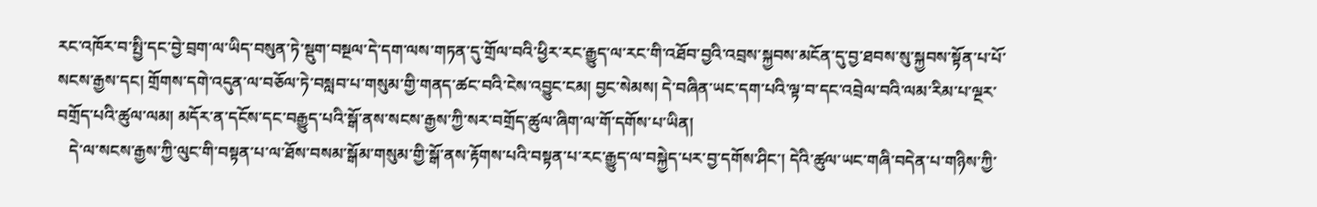རང་འཁོར་བ་སྤྱི་དང་བྱེ་བྲག་ལ་ཡིད་བསུན་ཏེ་སྡུག་བསྔལ་དེ་དག་ལས་གཏན་དུ་གྲོལ་བའི་ཕྱིར་རང་རྒྱུད་ལ་རང་གི་འཐོབ་བྱའི་འབྲས་སྐྱབས་མངོན་དུ་བྱ་ཐབས་སུ་སྐྱབས་སྟོན་པ་པོ་སངས་རྒྱས་དང། གྲོགས་དགེ་འདུན་ལ་བཅོལ་ཏེ་བསླབ་པ་གསུམ་གྱི་གནད་ཚང་བའི་ངེས་འབྱུང་ངམ། བྱང་སེམས། དེ་བཞིན་ཡང་དག་པའི་ལྟ་བ་དང་འབྲེལ་བའི་ལམ་རིམ་པ་ལྔར་བགྲོད་པའི་ཚུལ་ལམ། མདོར་ན་དངོས་དང་བརྒྱུད་པའི་སྒོ་ནས་སངས་རྒྱས་ཀྱི་སར་བགྲོད་ཚུལ་ཞིག་ལ་གོ་དགོས་པ་ཡིན།
   དེ་ལ་སངས་རྒྱས་ཀྱི་ལུང་གི་བསྟན་པ་ལ་ཐོས་བསམ་སྒོམ་གསུམ་གྱི་སྒོ་ནས་རྟོགས་པའི་བསྟན་པ་རང་རྒྱུད་ལ་བསྐྱེད་པར་བྱ་དགོས་ཤིང་། དེའི་ཚུལ་ཡང་གཞི་བདེན་པ་གཉིས་ཀྱི་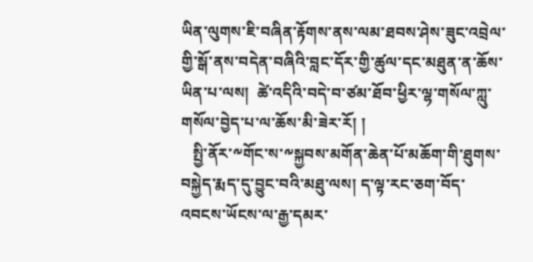ཡིན་ལུགས་ཇི་བཞིན་རྟོགས་ནས་ལམ་ཐབས་ཤེས་ཟུང་འབྲེལ་གྱི་སྒོ་ནས་བདེན་བཞིའི་བླང་དོར་གྱི་ཚུལ་དང་མཐུན་ན་ཆོས་ཡིན་པ་ལས།  ཚེ་འདིའི་བདེ་བ་ཙམ་ཐོབ་ཕྱིར་ལྷ་གསོལ་ཀླུ་གསོལ་བྱེད་པ་ལ་ཆོས་མི་ཟེར་རོ། །
   སྤྱི་ནོར་༸གོང་ས་༸སྐྱབས་མགོན་ཆེན་པོ་མཆོག་གི་ཐུགས་བསྐྱེད་རྨད་དུ་བྱུང་བའི་མཐུ་ལས། ད་ལྟ་རང་ཅག་བོད་འབངས་ཡོངས་ལ་རྒྱ་དམར་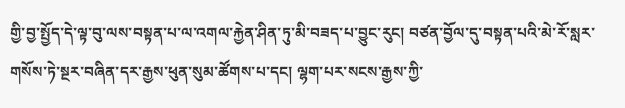གྱི་བྱ་སྤྱོད་དེ་ལྟ་བུ་ལས་བསྟན་པ་ལ་འགལ་རྐྱེན་ཤིན་ཏུ་མི་བཟད་པ་བྱུང་རུང། བཙན་བྱོལ་དུ་བསྟན་པའི་མེ་རོ་སླར་གསོས་ཏེ་སྔར་བཞིན་དར་རྒྱས་ཕུན་སུམ་ཚོགས་པ་དང། ལྷག་པར་སངས་རྒྱས་ཀྱི་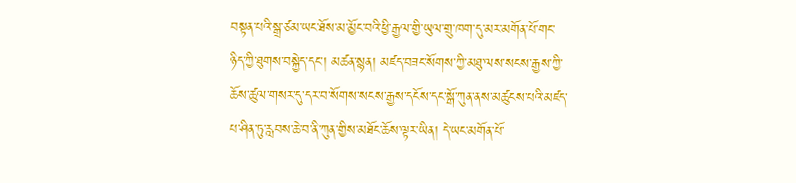བསྟན་པའི་སྒྲ་ཙམ་ཡང་ཐོས་མ་མྱོང་བའི་ཕྱི་རྒྱལ་གྱི་ཡུལ་གྲུ་ཁག་དུ་མར་མགོན་པོ་གང་ཉིད་ཀྱི་ཐུགས་བསྐྱེད་དང་། མཚན་སྙན། མཛད་བཟང་སོགས་ཀྱི་མཐུ་ལས་སངས་རྒྱས་ཀྱི་ཆོས་ཚུལ་གསར་དུ་དར་བ་སོགས་སངས་རྒྱས་དངོས་དང་སྒོ་ཀུན་ནས་མཚུངས་པའི་མཛད་པ་ཤིན་ཏུ་རླབས་ཆེ་བ་ནི་ཀུན་གྱིས་མཐོང་ཆོས་ལྟར་ཡིན། དེ་ཡང་མགོན་པོ་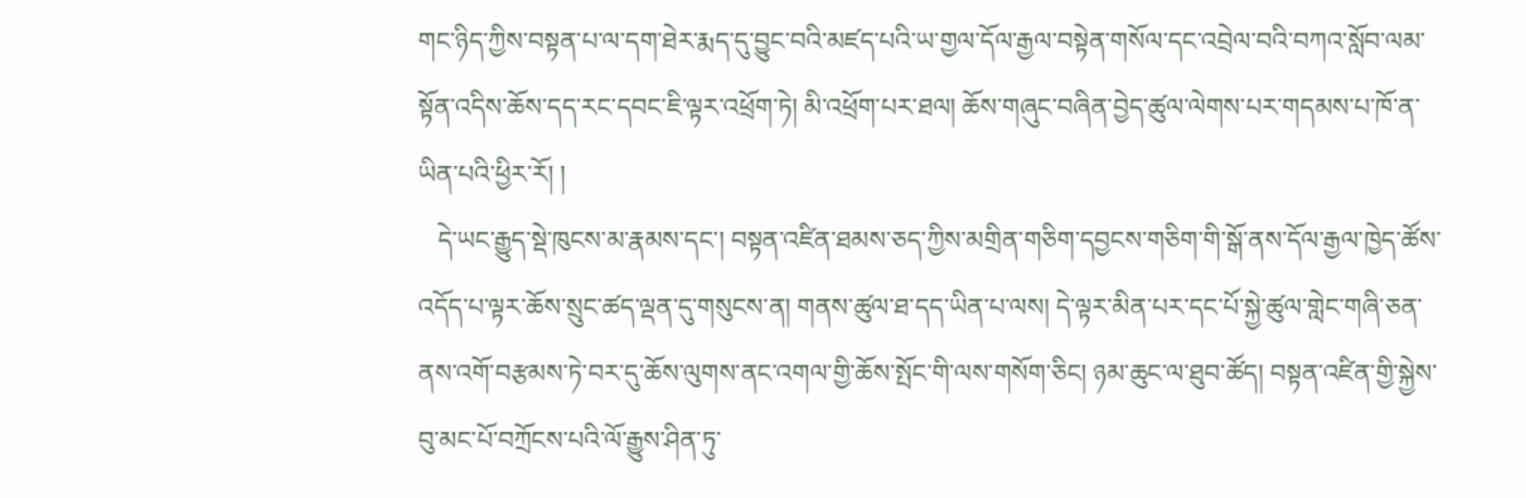གང་ཉིད་ཀྱིས་བསྟན་པ་ལ་དག་ཐེར་རྨད་དུ་བྱུང་བའི་མཛད་པའི་ཡ་གྱལ་དོལ་རྒྱལ་བསྟེན་གསོལ་དང་འབྲེལ་བའི་བཀའ་སློབ་ལམ་སྟོན་འདིས་ཆོས་དད་རང་དབང་ཇི་ལྟར་འཕྲོག་ཏེ། མི་འཕྲོག་པར་ཐལ། ཆོས་གཞུང་བཞིན་བྱེད་ཚུལ་ལེགས་པར་གདམས་པ་ཁོ་ན་ཡིན་པའི་ཕྱིར་རོ། །
   དེ་ཡང་རྒྱུད་སྡེ་ཁུངས་མ་རྣམས་དང་། བསྟན་འཛིན་ཐམས་ཅད་ཀྱིས་མགྲིན་གཅིག་དབྱངས་གཅིག་གི་སྒོ་ནས་དོལ་རྒྱལ་ཁྱེད་ཚོས་འདོད་པ་ལྟར་ཆོས་སྲུང་ཚད་ལྡན་དུ་གསུངས་ན། གནས་ཚུལ་ཐ་དད་ཡིན་པ་ལས། དེ་ལྟར་མིན་པར་དང་པོ་སྐྱེ་ཚུལ་གླེང་གཞི་ཅན་ནས་འགོ་བརྩམས་ཏེ་བར་དུ་ཆོས་ལུགས་ནང་འགལ་གྱི་ཆོས་སྤོང་གི་ལས་གསོག་ཅིང། ཉམ་ཆུང་ལ་ཐུབ་ཚོད། བསྟན་འཛིན་གྱི་སྐྱེས་བུ་མང་པོ་བཀྲོངས་པའི་ལོ་རྒྱུས་ཤིན་ཏུ་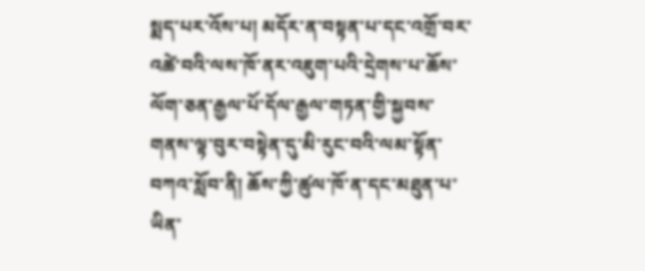སྨད་པར་འོས་པ། མདོར་ན་བསྟན་པ་དང་འགྲོ་བར་འཚེ་བའི་ལས་ཁོ་ནར་འཇུག་པའི་དྲེགས་པ་ཆོས་ལོག་ཅན་རྒྱལ་པོ་དོལ་རྒྱལ་གཏན་གྱི་སྐྱབས་གནས་ལྟ་བུར་བསྟེན་དུ་མི་རུང་བའི་ལམ་སྟོན་བཀའ་སློབ་ནི། ཆོས་ཀྱི་ཚུལ་ཁོ་ན་དང་མཐུན་པ་ཡིན་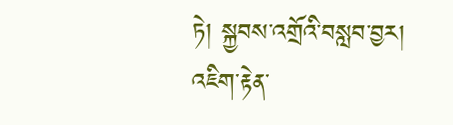ཏེ། སྐྱབས་འགྲོའི་བསླབ་བྱར། འཇིག་རྟེན་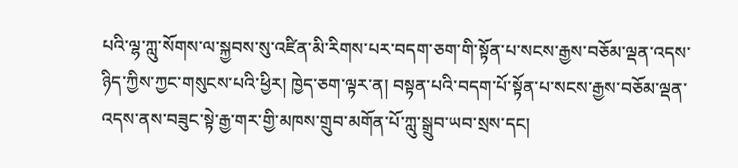པའི་ལྷ་ཀླུ་སོགས་ལ་སྐྱབས་སུ་འཛིན་མི་རིགས་པར་བདག་ཅག་གི་སྟོན་པ་སངས་རྒྱས་བཅོམ་ལྡན་འདས་ཉིད་ཀྱིས་ཀྱང་གསུངས་པའི་ཕྱིར། ཁྱེད་ཅག་ལྟར་ན། བསྟན་པའི་བདག་པོ་སྟོན་པ་སངས་རྒྱས་བཅོམ་ལྡན་འདས་ནས་བཟུང་སྟེ་རྒྱ་གར་གྱི་མཁས་གྲུབ་མགོན་པོ་ཀླུ་སྒྲུབ་ཡབ་སྲས་དང།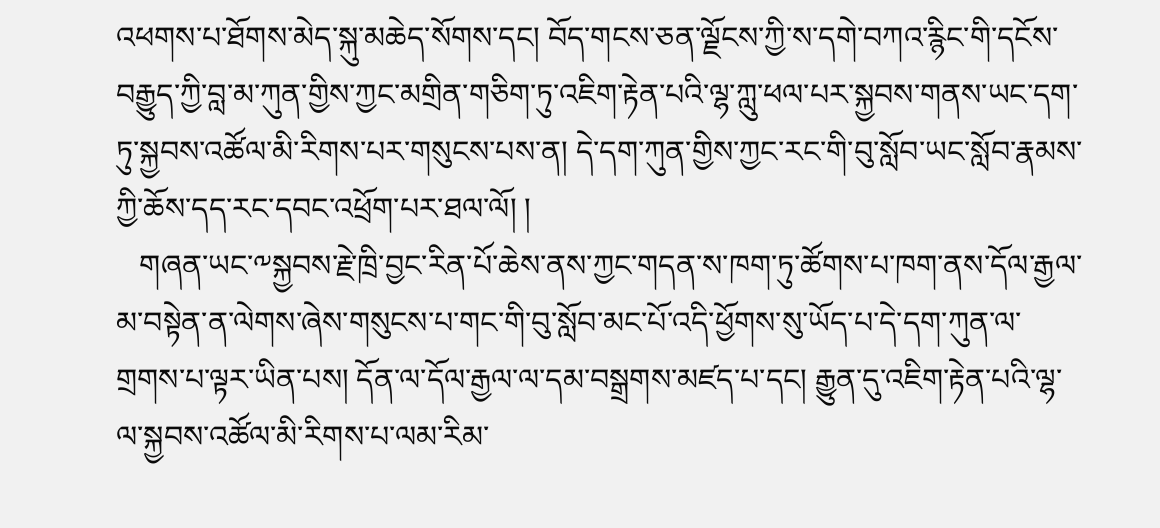འཕགས་པ་ཐོགས་མེད་སྐུ་མཆེད་སོགས་དང། བོད་གངས་ཅན་ལྗོངས་ཀྱི་ས་དགེ་བཀའ་རྙིང་གི་དངོས་བརྒྱུད་ཀྱི་བླ་མ་ཀུན་གྱིས་ཀྱང་མགྲིན་གཅིག་ཏུ་འཇིག་རྟེན་པའི་ལྷ་ཀླུ་ཕལ་པར་སྐྱབས་གནས་ཡང་དག་ཏུ་སྐྱབས་འཚོལ་མི་རིགས་པར་གསུངས་པས་ན། དེ་དག་ཀུན་གྱིས་ཀྱང་རང་གི་བུ་སློབ་ཡང་སློབ་རྣམས་ཀྱི་ཆོས་དད་རང་དབང་འཕྲོག་པར་ཐལ་ལོ། །
   གཞན་ཡང་༸སྐྱབས་རྗེ་ཁྲི་བྱང་རིན་པོ་ཆེས་ནས་ཀྱང་གདན་ས་ཁག་ཏུ་ཚོགས་པ་ཁག་ནས་དོལ་རྒྱལ་མ་བསྟེན་ན་ལེགས་ཞེས་གསུངས་པ་གང་གི་བུ་སློབ་མང་པོ་འདི་ཕྱོགས་སུ་ཡོད་པ་དེ་དག་ཀུན་ལ་གྲགས་པ་ལྟར་ཡིན་པས། དོན་ལ་དོལ་རྒྱལ་ལ་དམ་བསྒྲགས་མཛད་པ་དང། རྒྱུན་དུ་འཇིག་རྟེན་པའི་ལྷ་ལ་སྐྱབས་འཚོལ་མི་རིགས་པ་ལམ་རིམ་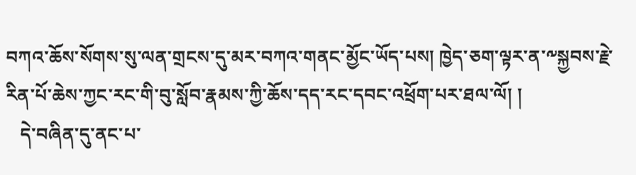བཀའ་ཆོས་སོགས་སུ་ལན་གྲངས་དུ་མར་བཀའ་གནང་མྱོང་ཡོད་པས། ཁྱེད་ཅག་ལྟར་ན་༸སྐྱབས་རྗེ་རིན་པོ་ཆེས་ཀྱང་རང་གི་བུ་སློབ་རྣམས་ཀྱི་ཆོས་དད་རང་དབང་འཕྲོག་པར་ཐལ་ལོ། །
   དེ་བཞིན་དུ་ནང་པ་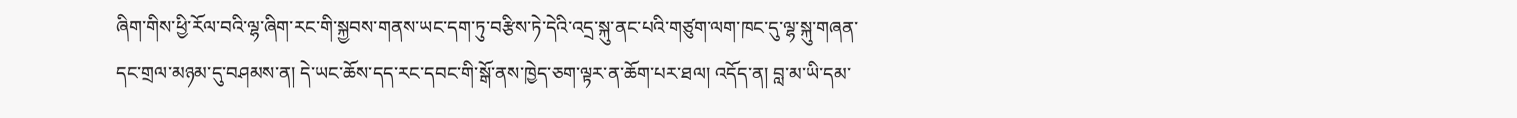ཞིག་གིས་ཕྱི་རོལ་བའི་ལྷ་ཞིག་རང་གི་སྐྱབས་གནས་ཡང་དག་ཏུ་བརྩིས་ཏེ་དེའི་འདྲ་སྐུ་ནང་པའི་གཙུག་ལག་ཁང་དུ་ལྷ་སྐུ་གཞན་དང་གྲལ་མཉམ་དུ་བཤམས་ན། དེ་ཡང་ཆོས་དད་རང་དབང་གི་སྒོ་ནས་ཁྱེད་ཅག་ལྟར་ན་ཆོག་པར་ཐལ། འདོད་ན། བླ་མ་ཡི་དམ་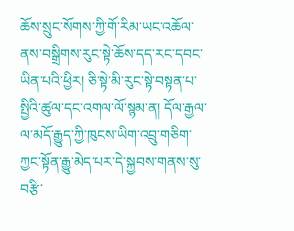ཆོས་སྲུང་སོགས་ཀྱི་གོ་རིམ་ཡང་འཆོལ་ནས་བསྒྲིགས་རུང་སྟེ་ཆོས་དད་རང་དབང་ཡིན་པའི་ཕྱིར། ཅི་སྟེ་མི་རུང་སྟེ་བསྟན་པ་སྤྱིའི་ཚུལ་དང་འགལ་ལོ་སྙམ་ན། དོལ་རྒྱལ་ལ་མདོ་རྒྱུད་ཀྱི་ཁུངས་ཡིག་འབྲུ་གཅིག་ཀྱང་སྟོན་རྒྱུ་མེད་པར་དེ་སྐྱབས་གནས་སུ་བརྩི་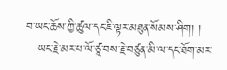བ་ཡང་ཆོས་ཀྱི་ཚུལ་དང་ཇི་ལྟར་མཐུན་སོམས་ཤིག། །
   ཡང་རྗེ་མར་པ་ལོ་ཙཱ་བས་རྗེ་བཙུན་མི་ལ་དང་ཐོག་མར་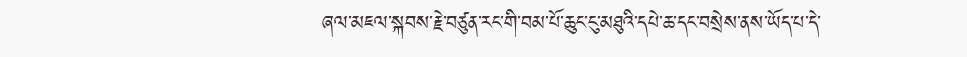ཞལ་མཇལ་སྐབས་རྗེ་བཙུན་རང་གི་བམ་པོ་ཆུང་ངུ་མཐུའི་དཔེ་ཆ་དང་བསྲེས་ནས་ཡོད་པ་དེ་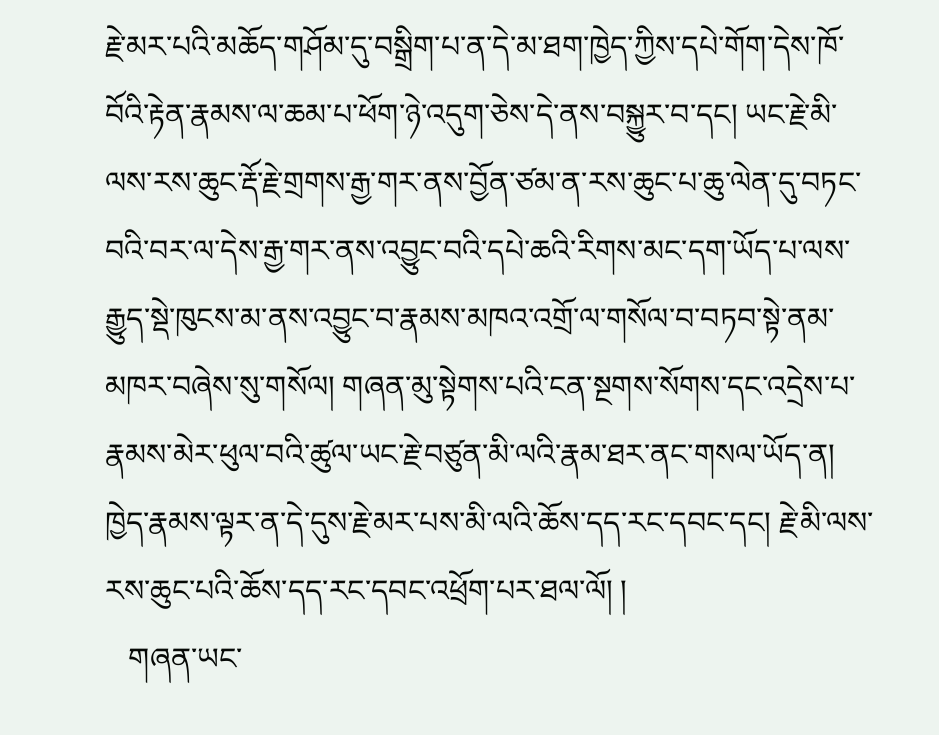རྗེ་མར་པའི་མཆོད་གཤོམ་དུ་བསྒྲིག་པ་ན་དེ་མ་ཐག་ཁྱེད་ཀྱིས་དཔེ་གོག་དེས་ཁོ་བོའི་རྟེན་རྣམས་ལ་ཆམ་པ་ཕོག་ཉེ་འདུག་ཅེས་དེ་ནས་བསྐྱུར་བ་དང། ཡང་རྗེ་མི་ལས་རས་ཆུང་རྡོ་རྗེ་གྲགས་རྒྱ་གར་ནས་བྱོན་ཙམ་ན་རས་ཆུང་པ་ཆུ་ལེན་དུ་བཏང་བའི་བར་ལ་དེས་རྒྱ་གར་ནས་འབྱུང་བའི་དཔེ་ཆའི་རིགས་མང་དག་ཡོད་པ་ལས་རྒྱུད་སྡེ་ཁུངས་མ་ནས་འབྱུང་བ་རྣམས་མཁའ་འགྲོ་ལ་གསོལ་བ་བཏབ་སྟེ་ནམ་མཁར་བཞེས་སུ་གསོལ། གཞན་མུ་སྟེགས་པའི་ངན་སྔགས་སོགས་དང་འདྲེས་པ་རྣམས་མེར་ཕུལ་བའི་ཚུལ་ཡང་རྗེ་བཙུན་མི་ལའི་རྣམ་ཐར་ནང་གསལ་ཡོད་ན། ཁྱེད་རྣམས་ལྟར་ན་དེ་དུས་རྗེ་མར་པས་མི་ལའི་ཆོས་དད་རང་དབང་དང། རྗེ་མི་ལས་རས་ཆུང་པའི་ཆོས་དད་རང་དབང་འཕྲོག་པར་ཐལ་ལོ། །
   གཞན་ཡང་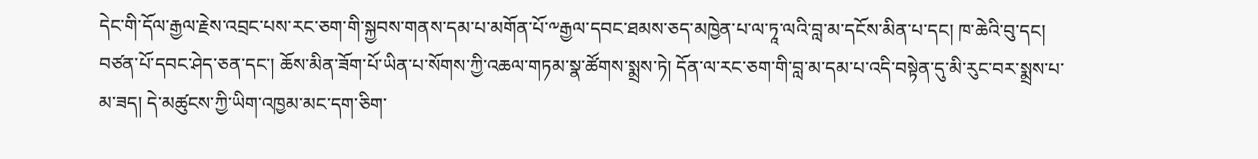དེང་གི་དོལ་རྒྱལ་རྗེས་འབྲང་པས་རང་ཅག་གི་སྐྱབས་གནས་དམ་པ་མགོན་པོ་༸རྒྱལ་དབང་ཐམས་ཅད་མཁྱེན་པ་ལ་ཏཱ་ལའི་བླ་མ་དངོས་མིན་པ་དང། ཁ་ཆེའི་བུ་དང། བཙན་པོ་དབང་ཤེད་ཅན་དང་། ཆོས་མིན་ཟོག་པོ་ཡིན་པ་སོགས་ཀྱི་འཆལ་གཏམ་སྣ་ཚོགས་སྨྲས་ཏེ། དོན་ལ་རང་ཅག་གི་བླ་མ་དམ་པ་འདི་བསྟེན་དུ་མི་རུང་བར་སྨྲས་པ་མ་ཟད། དེ་མཚུངས་ཀྱི་ཡིག་འཁྱམ་མང་དག་ཅིག་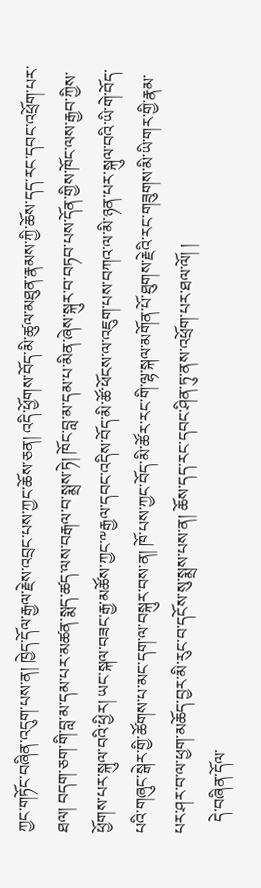ཀྱང་གཏོང་བཞིན་འདུག་པས་ན། ཁྱེད་དོལ་རྒྱལ་རྗེས་འབྲང་པས་ཀྱང་ཆོས་ཅན། འདི་ཕྱོགས་བོད་མི་ཚུལ་མཐུན་རྣམས་ཀྱི་ཆོས་དད་རང་དབང་འཕྲོག་པར་ཐལ། བདག་ཅག་གི་བླ་མ་དམ་པར་མཚན་སྨད་ཚད་ལས་བརྒལ་བ་སྨྲས་ཏེ། ཁོང་བླ་མ་དམ་པ་མིན་ཞེས་སྐུར་བ་བཏབ་པས་དོན་གྱིས་ཁོང་ལས་རྒྱབ་ཀྱིས་ཕྱོགས་པར་སྐུལ་བའི་ཕྱིར། ཡང་སྐལ་བཟང་རྒྱ་མཚོས་ཀྱང་༸རྒྱལ་དབང་འདིས་བོད་མི་ཚོ་ཕོངས་ལ་འཇུག་པས་བཀའ་ལ་མི་ཉན་པར་སྐུལ་བའི་ཡི་གེ་བོད་པའི་གཞུང་སྒེར་གྱི་ཚོགས་པ་མང་དག་ལ་བསྐུར་བས་ན། ཁོ་པས་ཀྱང་བོད་མི་ཚོར་རང་གི་ལྷ་སྐལ་མགོན་པོ་ཐུགས་རྗེའི་རང་གཟུགས་མི་ཡི་གར་གྱི་རྣམ་པར་ཤར་བ་ལ་ཕྱག་མཆོད་བྱར་མི་རུང་བ་དངོས་སུ་སྨྲས་པས་ན། ཆོས་དད་རང་དབང་ཤིན་ཏུ་ནས་འཕྲོག་པར་ཐལ་ལོ། །
   དེ་བཞིན་དོལ་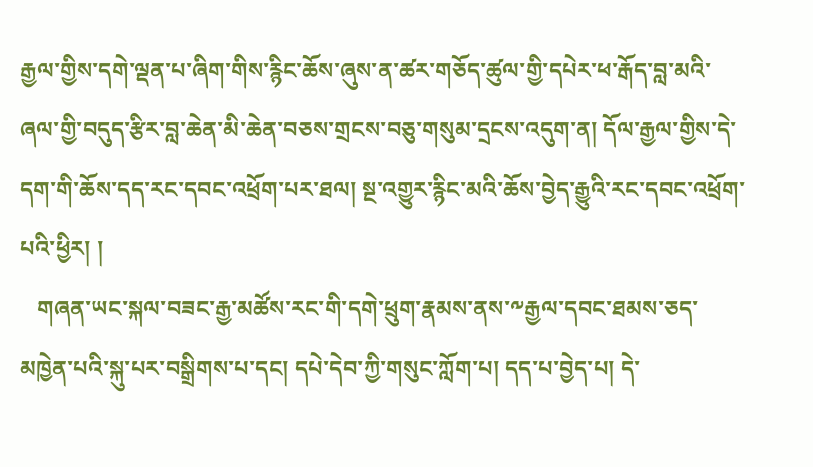རྒྱལ་གྱིས་དགེ་ལྡན་པ་ཞིག་གིས་རྙིང་ཆོས་ཞུས་ན་ཚར་གཅོད་ཚུལ་གྱི་དཔེར་ཕ་རྒོད་བླ་མའི་ཞལ་གྱི་བདུད་རྩིར་བླ་ཆེན་མི་ཆེན་བཅས་གྲངས་བཅུ་གསུམ་དྲངས་འདུག་ན། དོལ་རྒྱལ་གྱིས་དེ་དག་གི་ཆོས་དད་རང་དབང་འཕྲོག་པར་ཐལ། སྔ་འགྱུར་རྙིང་མའི་ཆོས་བྱེད་རྒྱུའི་རང་དབང་འཕྲོག་པའི་ཕྱིར། །
   གཞན་ཡང་སྐལ་བཟང་རྒྱ་མཚོས་རང་གི་དགེ་ཕྲུག་རྣམས་ནས་༸རྒྱལ་དབང་ཐམས་ཅད་མཁྱེན་པའི་སྐུ་པར་བསྒྲིགས་པ་དང། དཔེ་དེབ་ཀྱི་གསུང་ཀློག་པ། དད་པ་བྱེད་པ། དེ་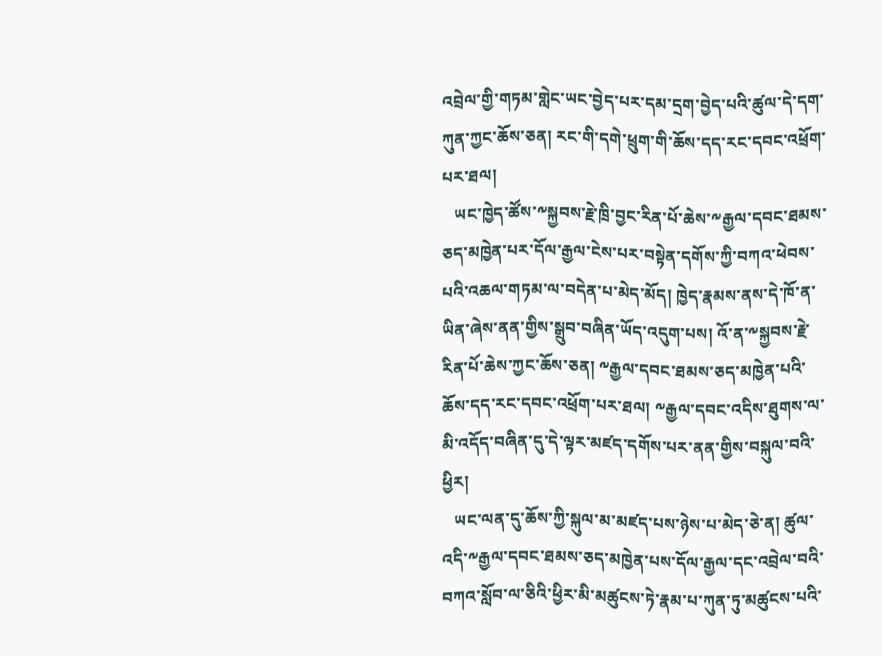འབྲེལ་གྱི་གཏམ་གླེང་ཡང་བྱེད་པར་དམ་དྲག་བྱེད་པའི་ཚུལ་དེ་དག་ཀུན་ཀྱང་ཆོས་ཅན། རང་གི་དགེ་ཕྲུག་གི་ཆོས་དད་རང་དབང་འཕྲོག་པར་ཐལ།
   ཡང་ཁྱེད་ཚོས་༸སྐྱབས་རྗེ་ཁྲི་བྱང་རིན་པོ་ཆེས་༸རྒྱལ་དབང་ཐམས་ཅད་མཁྱེན་པར་དོལ་རྒྱལ་ངེས་པར་བསྟེན་དགོས་ཀྱི་བཀའ་ཕེབས་པའི་འཆལ་གཏམ་ལ་བདེན་པ་མེད་མོད། ཁྱེད་རྣམས་ནས་དེ་ཁོ་ན་ཡིན་ཞེས་ནན་གྱིས་སྒྲུབ་བཞིན་ཡོད་འདུག་པས། འོ་ན་༸སྐྱབས་རྗེ་རིན་པོ་ཆེས་ཀྱང་ཆོས་ཅན། ༸རྒྱལ་དབང་ཐམས་ཅད་མཁྱེན་པའི་ཆོས་དད་རང་དབང་འཕྲོག་པར་ཐལ། ༸རྒྱལ་དབང་འདིས་ཐུགས་ལ་མི་འདོད་བཞིན་དུ་དེ་ལྟར་མཛད་དགོས་པར་ནན་གྱིས་བསྐུལ་བའི་ཕྱིར།
   ཡང་ལན་དུ་ཆོས་ཀྱི་སྐུལ་མ་མཛད་པས་ཉེས་པ་མེད་ཅེ་ན། ཚུལ་འདི་༸རྒྱལ་དབང་ཐམས་ཅད་མཁྱེན་པས་དོལ་རྒྱལ་དང་འབྲེལ་བའི་བཀའ་སློབ་ལ་ཅིའི་ཕྱིར་མི་མཚུངས་ཏེ་རྣམ་པ་ཀུན་ཏུ་མཚུངས་པའི་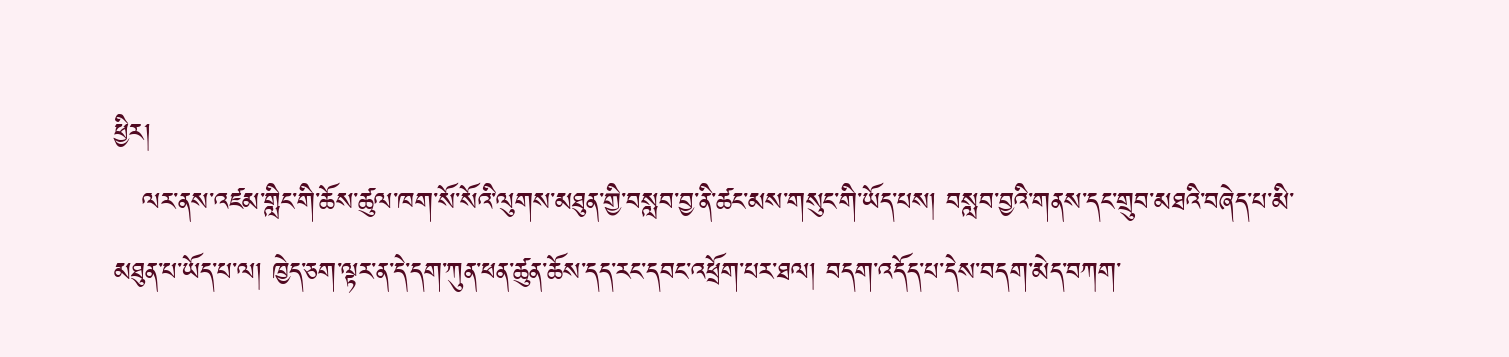ཕྱིར།
   ལར་ནས་འཛམ་གླིང་གི་ཆོས་ཚུལ་ཁག་སོ་སོའི་ལུགས་མཐུན་གྱི་བསླབ་བྱ་ནི་ཚང་མས་གསུང་གི་ཡོད་པས། བསླབ་བྱའི་གནས་དང་གྲུབ་མཐའི་བཞེད་པ་མི་མཐུན་པ་ཡོད་པ་ལ། ཁྱེད་ཅག་ལྟར་ན་དེ་དག་ཀུན་ཕན་ཚུན་ཆོས་དད་རང་དབང་འཕྲོག་པར་ཐལ། བདག་འདོད་པ་དེས་བདག་མེད་བཀག་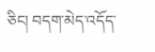ཅིང། བདག་མེད་འདོད་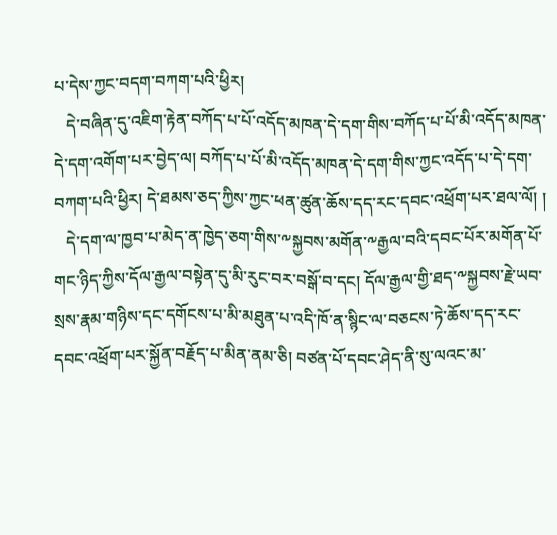པ་དེས་ཀྱང་བདག་བཀག་པའི་ཕྱིར།
   དེ་བཞིན་དུ་འཇིག་རྟེན་བཀོད་པ་པོ་འདོད་མཁན་དེ་དག་གིས་བཀོད་པ་པོ་མི་འདོད་མཁན་དེ་དག་འགོག་པར་བྱེད་ལ། བཀོད་པ་པོ་མི་འདོད་མཁན་དེ་དག་གིས་ཀྱང་འདོད་པ་དེ་དག་བཀག་པའི་ཕྱིར། དེ་ཐམས་ཅད་ཀྱིས་ཀྱང་ཕན་ཚུན་ཆོས་དད་རང་དབང་འཕྲོག་པར་ཐལ་ལོ། །
   དེ་དག་ལ་ཁྱབ་པ་མེད་ན་ཁྱེད་ཅག་གིས་༸སྐྱབས་མགོན་༸རྒྱལ་བའི་དབང་པོར་མགོན་པོ་གང་ཉིད་ཀྱིས་དོལ་རྒྱལ་བསྟེན་དུ་མི་རུང་བར་བསྒོ་བ་དང། དོལ་རྒྱལ་གྱི་ཐད་༸སྐྱབས་རྗེ་ཡབ་སྲས་རྣམ་གཉིས་དང་དགོངས་པ་མི་མཐུན་པ་འདི་ཁོ་ན་སྙིང་ལ་བཅངས་ཏེ་ཆོས་དད་རང་དབང་འཕྲོག་པར་སྐྱོན་བརྗོད་པ་མིན་ནམ་ཅི། བཙན་པོ་དབང་ཤེད་ནི་སུ་ལའང་མ་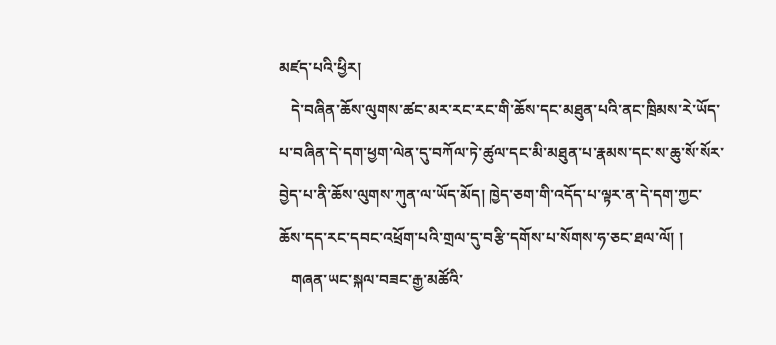མཛད་པའི་ཕྱིར།
   དེ་བཞིན་ཆོས་ལུགས་ཚང་མར་རང་རང་གི་ཆོས་དང་མཐུན་པའི་ནང་ཁྲིམས་རེ་ཡོད་པ་བཞིན་དེ་དག་ཕྱག་ལེན་དུ་བཀོལ་ཏེ་ཚུལ་དང་མི་མཐུན་པ་རྣམས་དང་ས་ཆུ་སོ་སོར་བྱེད་པ་ནི་ཆོས་ལུགས་ཀུན་ལ་ཡོད་མོད། ཁྱེད་ཅག་གི་འདོད་པ་ལྟར་ན་དེ་དག་ཀྱང་ཆོས་དད་རང་དབང་འཕྲོག་པའི་གྲལ་དུ་བརྩི་དགོས་པ་སོགས་ཧ་ཅང་ཐལ་ལོ། །
   གཞན་ཡང་སྐལ་བཟང་རྒྱ་མཚོའི་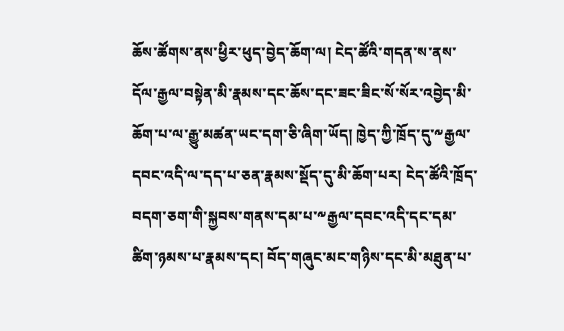ཆོས་ཚོགས་ནས་ཕྱིར་ཕུད་བྱེད་ཆོག་ལ། ངེད་ཚོའི་གདན་ས་ནས་དོལ་རྒྱལ་བསྟེན་མི་རྣམས་དང་ཆོས་དང་ཟང་ཟིང་སོ་སོར་འབྱེད་མི་ཆོག་པ་ལ་རྒྱུ་མཚན་ཡང་དག་ཅི་ཞིག་ཡོད། ཁྱེད་ཀྱི་ཁྲོད་དུ་༸རྒྱལ་དབང་འདི་ལ་དད་པ་ཅན་རྣམས་སྡོད་དུ་མི་ཆོག་པར། ངེད་ཚོའི་ཁྲོད་བདག་ཅག་གི་སྐྱབས་གནས་དམ་པ་༸རྒྱལ་དབང་འདི་དང་དམ་ཚིག་ཉམས་པ་རྣམས་དང། བོད་གཞུང་མང་གཉིས་དང་མི་མཐུན་པ་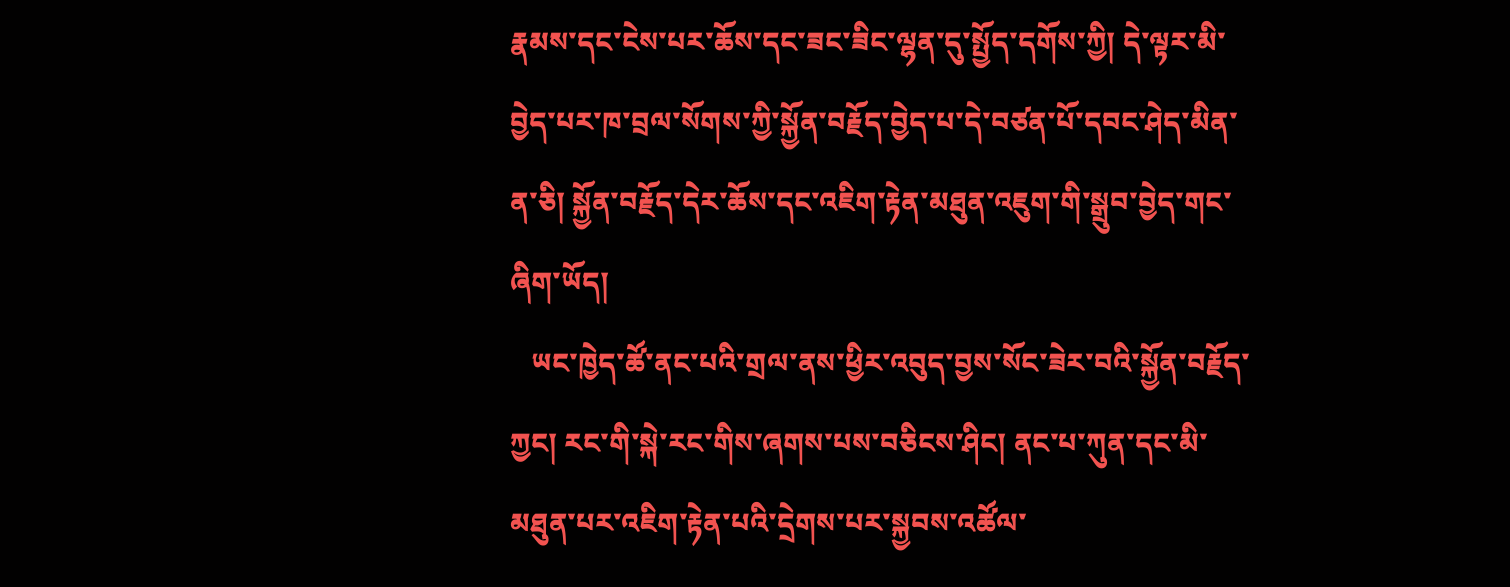རྣམས་དང་ངེས་པར་ཆོས་དང་ཟང་ཟིང་ལྷན་དུ་སྤྱོད་དགོས་ཀྱི། དེ་ལྟར་མི་བྱེད་པར་ཁ་བྲལ་སོགས་ཀྱི་སྐྱོན་བརྗོད་བྱེད་པ་དེ་བཙན་པོ་དབང་ཤེད་མིན་ན་ཅི། སྐྱོན་བརྗོད་དེར་ཆོས་དང་འཇིག་རྟེན་མཐུན་འཇུག་གི་སྒྲུབ་བྱེད་གང་ཞིག་ཡོད།
   ཡང་ཁྱེད་ཚོ་ནང་པའི་གྲལ་ནས་ཕྱིར་འབུད་བྱས་སོང་ཟེར་བའི་སྐྱོན་བརྗོད་ཀྱང། རང་གི་སྐེ་རང་གིས་ཞགས་པས་བཅིངས་ཤིང། ནང་པ་ཀུན་དང་མི་མཐུན་པར་འཇིག་རྟེན་པའི་དྲེགས་པར་སྐྱབས་འཚོལ་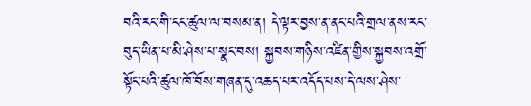བའི་རང་གི་ངང་ཚུལ་ལ་བསམ་ན། དེ་ལྟར་བྱས་ན་ནང་པའི་གྲལ་ནས་རང་བུད་ཡིན་པ་མི་ཤེས་པ་སྣང་བས། སྐྱབས་གཉིས་འཛིན་གྱིས་སྐྱབས་འགྲོ་སྟོང་པའི་ཚུལ་ཁོ་བོས་གཞན་དུ་འཆད་པར་འདོད་པས་དེ་ལས་ཤེས་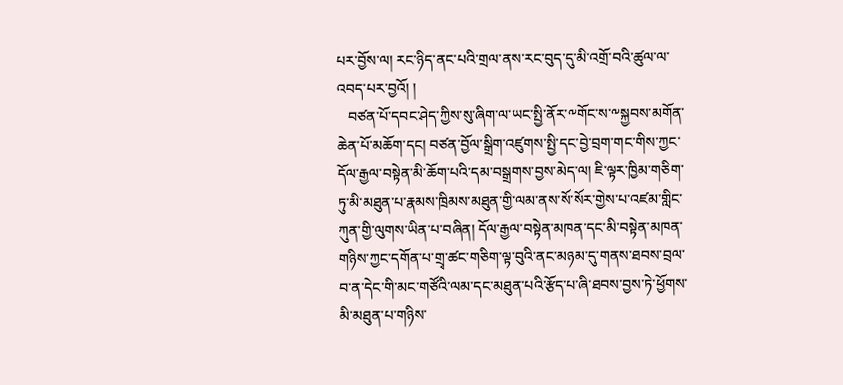པར་བྱོས་ལ། རང་ཉིད་ནང་པའི་གྲལ་ནས་རང་བུད་དུ་མི་འགྲོ་བའི་ཚུལ་ལ་འབད་པར་བྱའོ། །
   བཙན་པོ་དབང་ཤེད་ཀྱིས་སུ་ཞིག་ལ་ཡང་སྤྱི་ནོར་༸གོང་ས་༸སྐྱབས་མགོན་ཆེན་པོ་མཆོག་དང། བཙན་བྱོལ་སྒྲིག་འཛུགས་སྤྱི་དང་བྱེ་བྲག་གང་གིས་ཀྱང་དོལ་རྒྱལ་བསྟེན་མི་ཆོག་པའི་དམ་བསྒྲགས་བྱས་མེད་ལ། ཇི་ལྟར་ཁྱིམ་གཅིག་ཏུ་མི་མཐུན་པ་རྣམས་ཁྲིམས་མཐུན་གྱི་ལམ་ནས་སོ་སོར་གྱེས་པ་འཛམ་གླིང་ཀུན་གྱི་ལུགས་ཡིན་པ་བཞིན། དོལ་རྒྱལ་བསྟེན་མཁན་དང་མི་བསྟེན་མཁན་གཉིས་ཀྱང་དགོན་པ་གྲྭ་ཚང་གཅིག་ལྟ་བུའི་ནང་མཉམ་དུ་གནས་ཐབས་བྲལ་བ་ན་དེང་གི་མང་གཙོའི་ལམ་དང་མཐུན་པའི་རྩོད་པ་ཞི་ཐབས་བྱས་ཏེ་ཕྱོགས་མི་མཐུན་པ་གཉིས་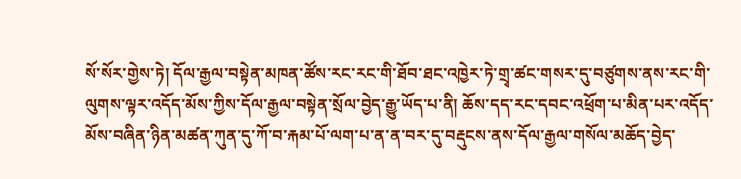སོ་སོར་གྱེས་ཏེ། དོལ་རྒྱལ་བསྟེན་མཁན་ཚོས་རང་རང་གི་ཐོབ་ཐང་འཁྱེར་ཏེ་གྲྭ་ཚང་གསར་དུ་བཙུགས་ནས་རང་གི་ལུགས་ལྟར་འདོད་མོས་ཀྱིས་དོལ་རྒྱལ་བསྟེན་སྲོལ་བྱེད་རྒྱུ་ཡོད་པ་ནི། ཆོས་དད་རང་དབང་འཕྲོག་པ་མིན་པར་འདོད་མོས་བཞིན་ཉིན་མཚན་ཀུན་དུ་ཀོ་བ་རྐམ་པོ་ལག་པ་ན་ན་བར་དུ་བརྡུངས་ནས་དོལ་རྒྱལ་གསོལ་མཆོད་བྱེད་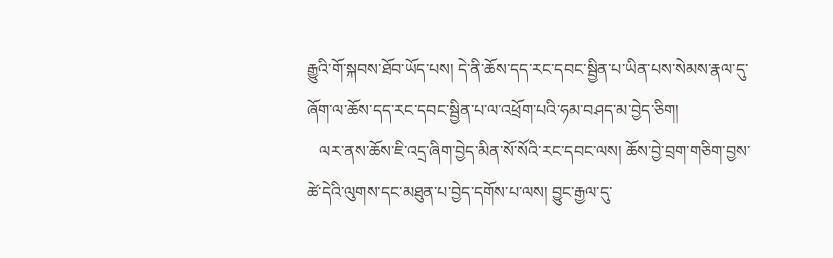རྒྱུའི་གོ་སྐབས་ཐོབ་ཡོད་པས། དེ་ནི་ཆོས་དད་རང་དབང་སྦྱིན་པ་ཡིན་པས་སེམས་རྣལ་དུ་ཞོག་ལ་ཆོས་དད་རང་དབང་སྦྱིན་པ་ལ་འཕྲོག་པའི་ཧམ་བཤད་མ་བྱེད་ཅིག།
   ལར་ནས་ཆོས་ཇི་འདྲ་ཞིག་བྱེད་མིན་སོ་སོའི་རང་དབང་ལས། ཆོས་བྱེ་བྲག་གཅིག་བྱས་ཚེ་དེའི་ལུགས་དང་མཐུན་པ་བྱེད་དགོས་པ་ལས། བྱུང་རྒྱལ་དུ་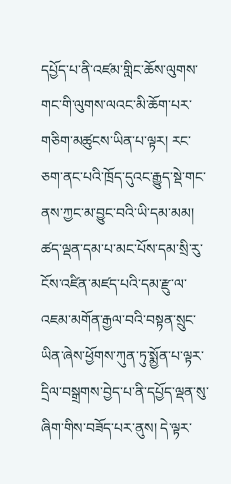དཔྱོད་པ་ནི་འཛམ་གླིང་ཆོས་ལུགས་གང་གི་ལུགས་ལའང་མི་ཆོག་པར་གཅིག་མཚུངས་ཡིན་པ་ལྟར། རང་ཅག་ནང་པའི་ཁྲོད་དུའང་རྒྱུད་སྡེ་གང་ནས་ཀྱང་མ་བྱུང་བའི་ཡི་དམ་མམ། ཚད་ལྡན་དམ་པ་མང་པོས་དམ་སྲི་རུ་ངོས་འཛིན་མཛད་པའི་དམ་རྫུ་ལ་འཇམ་མགོན་རྒྱལ་བའི་བསྟན་སྲུང་ཡིན་ཞེས་ཕྱོགས་ཀུན་ཏུ་སྨྱོན་པ་ལྟར་དྲིལ་བསྒྲགས་བྱེད་པ་ནི་དཔྱོད་ལྡན་སུ་ཞིག་གིས་བཟོད་པར་ནུས། དེ་ལྟར་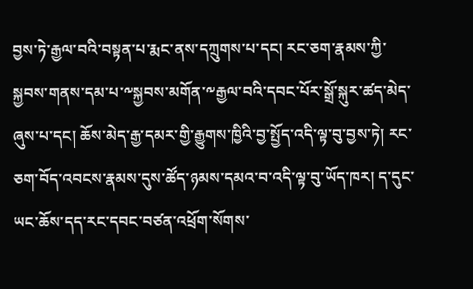བྱས་ཏེ་རྒྱལ་བའི་བསྟན་པ་རྨང་ནས་དཀྲུགས་པ་དང། རང་ཅག་རྣམས་ཀྱི་སྐྱབས་གནས་དམ་པ་༸སྐྱབས་མགོན་༸རྒྱལ་བའི་དབང་པོར་སྒྲོ་སྐུར་ཚད་མེད་ཞུས་པ་དང། ཆོས་མེད་རྒྱ་དམར་གྱི་རྒྱུགས་ཁྱིའི་བྱ་སྤྱོད་འདི་ལྟ་བུ་བྱས་ཏེ། རང་ཅག་བོད་འབངས་རྣམས་དུས་ཚོད་ཉམས་དམའ་བ་འདི་ལྟ་བུ་ཡོད་ཁར། ད་དུང་ཡང་ཆོས་དད་རང་དབང་བཙན་འཕྲོག་སོགས་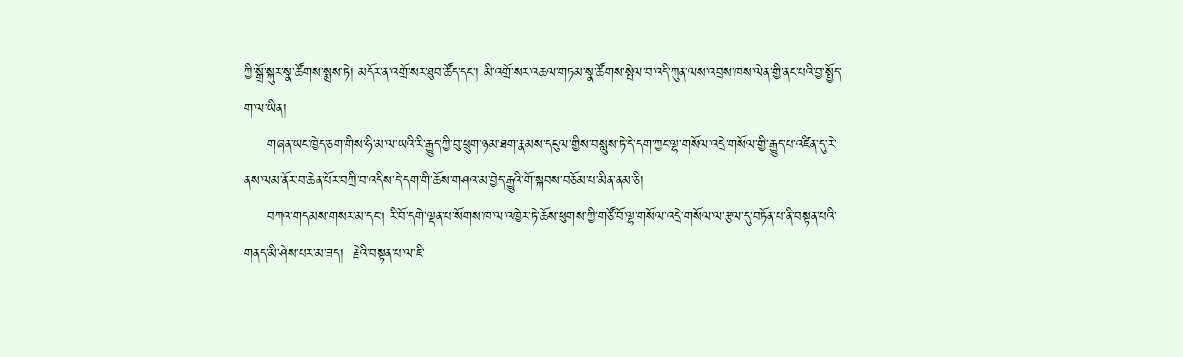ཀྱི་སྒྲོ་སྐུར་སྣ་ཚོགས་སྨྲས་ཏེ། མདོར་ན་འགྲོ་སར་ཐུབ་ཚོད་དང་། མི་འགྲོ་སར་འཆལ་གཏམ་སྣ་ཚོགས་སྤེལ་བ་འདི་ཀུན་ལས་འབྲས་ཁས་ལེན་གྱི་ནང་པའི་བྱ་སྤྱོད་ག་ལ་ཡིན།
     གཞན་ཡང་ཁྱེད་ཅག་གིས་ཧི་མ་ལ་ཡའི་རི་རྒྱུད་ཀྱི་བུ་ཕྲུག་ཉམ་ཐག་རྣམས་དངུལ་གྱིས་བསླུས་ཏེ་དེ་དག་ཀྱང་ལྷ་གསོལ་འདྲེ་གསོལ་གྱི་རྒྱུད་པ་འཛིན་དུ་རེ་ནས་ལམ་ནོར་བ་ཆེན་པོར་བཀྲི་བ་འདིས་དེ་དག་གི་ཆོས་གཤའ་མ་བྱེད་རྒྱུའི་གོ་སྐབས་བཅོམ་པ་མིན་ནམ་ཅི།
     བཀའ་གདམས་གསར་མ་དང། རི་བོ་དགེ་ལྡན་པ་སོགས་ཁ་ལ་འཁྱེར་ཏེ་ཆོས་ཕུགས་ཀྱི་གཙོ་བོ་ལྷ་གསོལ་འདྲེ་གསོལ་ལ་རྩལ་དུ་བཏོན་པ་ནི་བསྟན་པའི་གནད་མི་ཤེས་པར་མ་ཟད།  རྗེའི་བསྟན་པ་ལ་ཇི་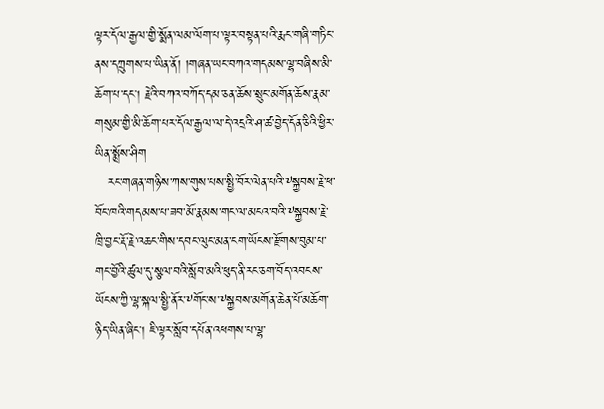ལྟར་དོལ་རྒྱལ་གྱི་སྨོན་ལམ་ལོག་པ་ལྟར་བསྟན་པའི་རྨང་གཞི་གཏིང་ནས་དཀྲུགས་པ་ཡིན་ནོ། །གཞན་ཡང་བཀའ་གདམས་ལྷ་བཞིས་མི་ཆོག་པ་དང། རྗེའི་བཀའ་བཀོད་དམ་ཅན་ཆོས་སྲུང་མགོན་ཆོས་རྣམ་གསུམ་གྱི་མི་ཆོག་པར་དོལ་རྒྱལ་ལ་དེ་འདྲའི་ཤ་ཚ་བྱེད་དོན་ཅིའི་ཕྱིར་ཡིན་སྨྲོས་ཤིག
   རང་གཞན་གཉིས་ཀས་གུས་པས་སྤྱི་བོར་ལེན་པའི་༸སྐྱབས་རྗེ་ཕ་བོང་ཁའི་གདམས་པ་ཟབ་མོ་རྣམས་གང་ལ་མངའ་བའི་༸སྐྱབས་རྗེ་ཁྲི་བྱང་རྡོ་རྗེ་འཆང་གིས་དབང་ལུང་མན་ངག་ཡོངས་རྫོགས་བུམ་པ་གང་བྱོའི་ཚུལ་དུ་སྩལ་བའི་སློབ་མའི་ཕུད་ནི་རང་ཅག་བོད་འབངས་ཡོངས་ཀྱི་ལྷ་སྐལ་སྤྱི་ནོར་༸གོང་ས་༸སྐྱབས་མགོན་ཆེན་པོ་མཆོག་ཉིད་ཡིན་ཞིང། ཇི་ལྟར་སློབ་དཔོན་འཕགས་པ་ལྷ་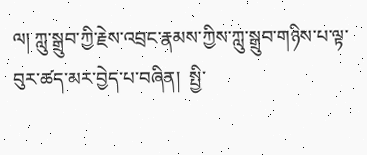ལ། ཀླུ་སྒྲུབ་ཀྱི་རྗེས་འབྲང་རྣམས་ཀྱིས་ཀླུ་སྒྲུབ་གཉིས་པ་ལྟ་བུར་ཚད་མར་བྱེད་པ་བཞིན།  སྤྱི་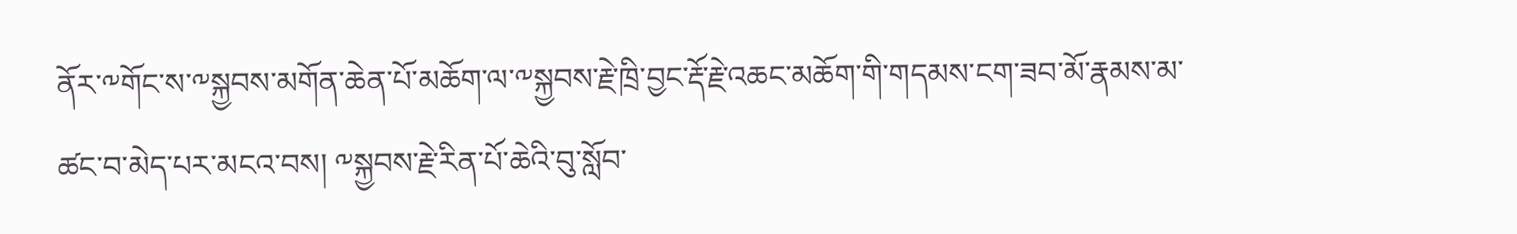ནོར་༸གོང་ས་༸སྐྱབས་མགོན་ཆེན་པོ་མཆོག་ལ་༸སྐྱབས་རྗེ་ཁྲི་བྱང་རྡོ་རྗེ་འཆང་མཆོག་གི་གདམས་ངག་ཟབ་མོ་རྣམས་མ་ཚང་བ་མེད་པར་མངའ་བས། ༸སྐྱབས་རྗེ་རིན་པོ་ཆེའི་བུ་སློབ་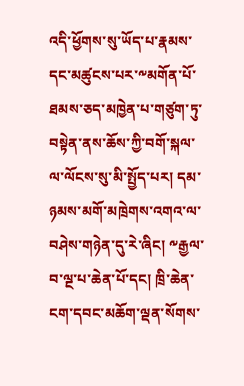འདི་ཕྱོགས་སུ་ཡོད་པ་རྣམས་དང་མཚུངས་པར་༸མགོན་པོ་ཐམས་ཅད་མཁྱེན་པ་གཙུག་ཏུ་བསྟེན་ནས་ཆོས་ཀྱི་བགོ་སྐལ་ལ་ལོངས་སུ་མི་སྤྱོད་པར། དམ་ཉམས་མགོ་མཁྲེགས་འགའ་ལ་བཤེས་གཉེན་དུ་རེ་ཞིང། ༸རྒྱལ་བ་ལྔ་པ་ཆེན་པོ་དང། ཁྲི་ཆེན་ངག་དབང་མཆོག་ལྡན་སོགས་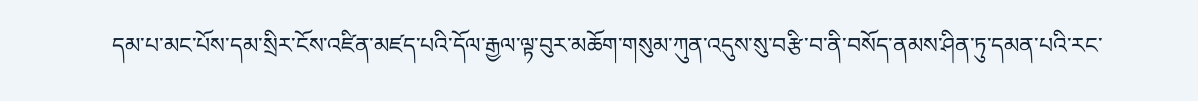དམ་པ་མང་པོས་དམ་སྲིར་ངོས་འཛིན་མཛད་པའི་དོལ་རྒྱལ་ལྟ་བུར་མཆོག་གསུམ་ཀུན་འདུས་སུ་བརྩི་བ་ནི་བསོད་ནམས་ཤིན་ཏུ་དམན་པའི་རང་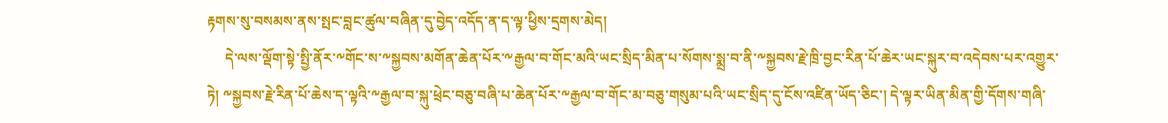རྟགས་སུ་བསམས་ནས་སྤང་བླང་ཚུལ་བཞིན་དུ་བྱེད་འདོད་ན་ད་ལྟ་ཕྱིས་དྲགས་མེད།
     དེ་ལས་ལྡོག་སྟེ་སྤྱི་ནོར་༸གོང་ས་༸སྐྱབས་མགོན་ཆེན་པོར་༸རྒྱལ་བ་གོང་མའི་ཡང་སྲིད་མིན་པ་སོགས་སྨྲ་བ་ནི་༸སྐྱབས་རྗེ་ཁྲི་བྱང་རིན་པོ་ཆེར་ཡང་སྐུར་བ་འདེབས་པར་འགྱུར་ཏེ། ༸སྐྱབས་རྗེ་རིན་པོ་ཆེས་ད་ལྟའི་༸རྒྱལ་བ་སྐུ་ཕྲེང་བཅུ་བཞི་པ་ཆེན་པོར་༸རྒྱལ་བ་གོང་མ་བཅུ་གསུམ་པའི་ཡང་སྲིད་དུ་ངོས་འཛིན་ཡོད་ཅིང་། དེ་ལྟར་ཡིན་མིན་གྱི་དོགས་གཞི་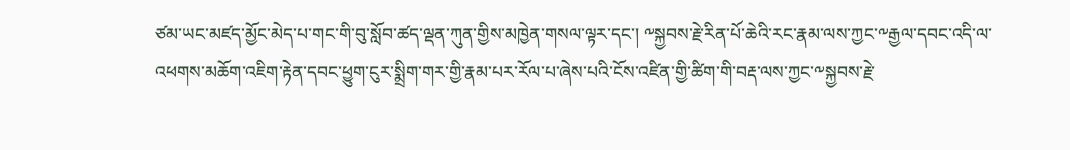ཙམ་ཡང་མཛད་མྱོང་མེད་པ་གང་གི་བུ་སློབ་ཚད་ལྡན་ཀུན་གྱིས་མཁྱེན་གསལ་ལྟར་དང་། ༸སྐྱབས་རྗེ་རིན་པོ་ཆེའི་རང་རྣམ་ལས་ཀྱང་༸རྒྱལ་དབང་འདི་ལ་འཕགས་མཆོག་འཇིག་རྟེན་དབང་ཕྱུག་ངུར་སྨྲིག་གར་གྱི་རྣམ་པར་རོལ་པ་ཞེས་པའི་ངོས་འཛིན་གྱི་ཚིག་གི་བརྡ་ལས་ཀྱང་༸སྐྱབས་རྗེ་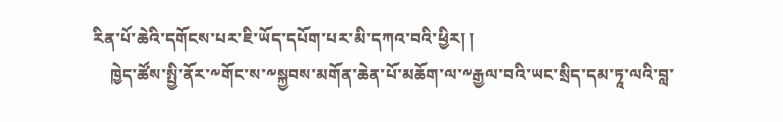རིན་པོ་ཆེའི་དགོངས་པར་ཇི་ཡོད་དཔོག་པར་མི་དཀའ་བའི་ཕྱིར། །
    ཁྱེད་ཚོས་སྤྱི་ནོར་༸གོང་ས་༸སྐྱབས་མགོན་ཆེན་པོ་མཆོག་ལ་༸རྒྱལ་བའི་ཡང་སྲིད་དམ་ཏཱ་ལའི་བླ་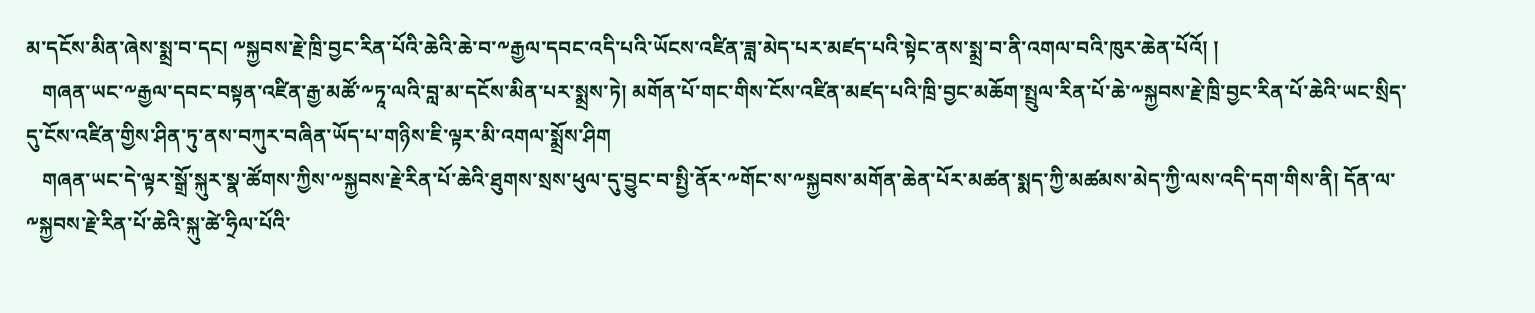མ་དངོས་མིན་ཞེས་སྨྲ་བ་དང། ༸སྐྱབས་རྗེ་ཁྲི་བྱང་རིན་པོའི་ཆེའི་ཆེ་བ་༸རྒྱལ་དབང་འདི་པའི་ཡོངས་འཛིན་ཟླ་མེད་པར་མཛད་པའི་སྟེང་ནས་སྨྲ་བ་ནི་འགལ་བའི་ཁུར་ཆེན་པོའོ། །
   གཞན་ཡང་༸རྒྱལ་དབང་བསྟན་འཛིན་རྒྱ་མཚོ་༸ཏཱ་ལའི་བླ་མ་དངོས་མིན་པར་སྨྲས་ཏེ། མགོན་པོ་གང་གིས་ངོས་འཛིན་མཛད་པའི་ཁྲི་བྱང་མཆོག་སྤྲུལ་རིན་པོ་ཆེ་༸སྐྱབས་རྗེ་ཁྲི་བྱང་རིན་པོ་ཆེའི་ཡང་སྲིད་དུ་ངོས་འཛིན་གྱིས་ཤིན་ཏུ་ནས་བཀུར་བཞིན་ཡོད་པ་གཉིས་ཇི་ལྟར་མི་འགལ་སྨྲོས་ཤིག
   གཞན་ཡང་དེ་ལྟར་སྒྲོ་སྐུར་སྣ་ཚོགས་ཀྱིས་༸སྐྱབས་རྗེ་རིན་པོ་ཆེའི་ཐུགས་སྲས་ཕུལ་དུ་བྱུང་བ་སྤྱི་ནོར་༸གོང་ས་༸སྐྱབས་མགོན་ཆེན་པོར་མཚན་སྨད་ཀྱི་མཚམས་མེད་ཀྱི་ལས་འདི་དག་གིས་ནི། དོན་ལ་༸སྐྱབས་རྗེ་རིན་པོ་ཆེའི་སྐུ་ཚེ་ཧྲིལ་པོའི་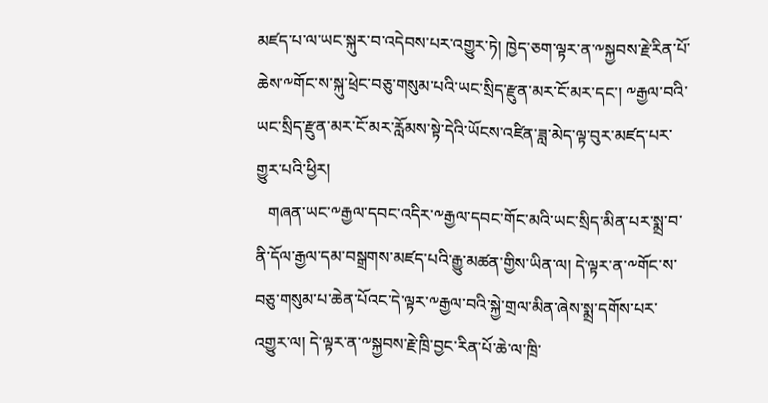མཛད་པ་ལ་ཡང་སྐུར་བ་འདེབས་པར་འགྱུར་ཏེ། ཁྱེད་ཅག་ལྟར་ན་༸སྐྱབས་རྗེ་རིན་པོ་ཆེས་༸གོང་ས་སྐུ་ཕྲེང་བཅུ་གསུམ་པའི་ཡང་སྲིད་རྫུན་མར་ངོ་མར་དང་། ༸རྒྱལ་བའི་ཡང་སྲིད་རྫུན་མར་ངོ་མར་རློམས་སྟེ་དེའི་ཡོངས་འཛིན་ཟླ་མེད་ལྟ་བུར་མཛད་པར་གྱུར་པའི་ཕྱིར།
   གཞན་ཡང་༸རྒྱལ་དབང་འདིར་༸རྒྱལ་དབང་གོང་མའི་ཡང་སྲིད་མིན་པར་སྨྲ་བ་ནི་དོལ་རྒྱལ་དམ་བསྒྲགས་མཛད་པའི་རྒྱུ་མཚན་གྱིས་ཡིན་ལ། དེ་ལྟར་ན་༸གོང་ས་བཅུ་གསུམ་པ་ཆེན་པོའང་དེ་ལྟར་༸རྒྱལ་བའི་སྐྱེ་གྲལ་མིན་ཞེས་སྨྲ་དགོས་པར་འགྱུར་ལ། དེ་ལྟར་ན་༸སྐྱབས་རྗེ་ཁྲི་བྱང་རིན་པོ་ཆེ་ལ་ཁྲི་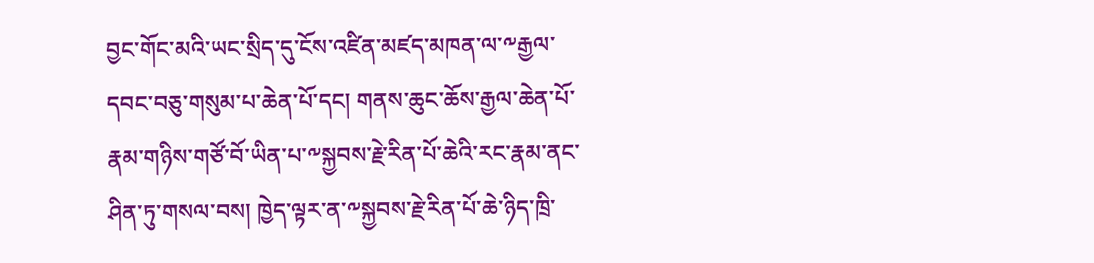བྱང་གོང་མའི་ཡང་སྲིད་དུ་ངོས་འཛིན་མཛད་མཁན་ལ་༸རྒྱལ་དབང་བཅུ་གསུམ་པ་ཆེན་པོ་དང། གནས་ཆུང་ཆོས་རྒྱལ་ཆེན་པོ་རྣམ་གཉིས་གཙོ་བོ་ཡིན་པ་༸སྐྱབས་རྗེ་རིན་པོ་ཆེའི་རང་རྣམ་ནང་ཤིན་ཏུ་གསལ་བས། ཁྱེད་ལྟར་ན་༸སྐྱབས་རྗེ་རིན་པོ་ཆེ་ཉིད་ཁྲི་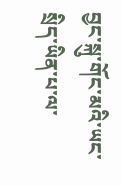བྱང་སྐུ་གོང་མའི་ཡང་སྲིད་ཡིན་པ་ལ་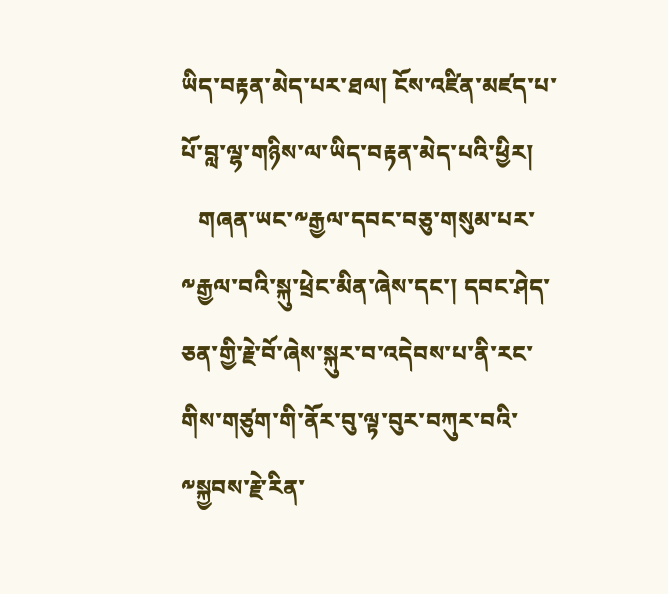ཡིད་བརྟན་མེད་པར་ཐལ། ངོས་འཛིན་མཛད་པ་པོ་བླ་ལྷ་གཉིས་ལ་ཡིད་བརྟན་མེད་པའི་ཕྱིར།
   གཞན་ཡང་༸རྒྱལ་དབང་བཅུ་གསུམ་པར་༸རྒྱལ་བའི་སྐུ་ཕྲེང་མིན་ཞེས་དང་། དབང་ཤེད་ཅན་གྱི་རྗེ་བོ་ཞེས་སྐུར་བ་འདེབས་པ་ནི་རང་གིས་གཙུག་གི་ནོར་བུ་ལྟ་བུར་བཀུར་བའི་༸སྐྱབས་རྗེ་རིན་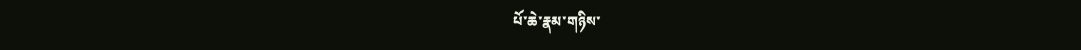པོ་ཆེ་རྣམ་གཉིས་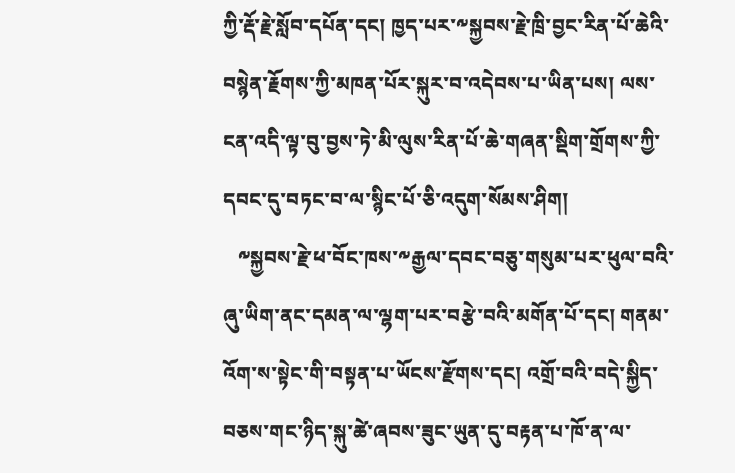ཀྱི་རྡོ་རྗེ་སློབ་དཔོན་དང། ཁྱད་པར་༸སྐྱབས་རྗེ་ཁྲི་བྱང་རིན་པོ་ཆེའི་བསྙེན་རྗོགས་ཀྱི་མཁན་པོར་སྐུར་བ་འདེབས་པ་ཡིན་པས། ལས་ངན་འདི་ལྟ་བུ་བྱས་ཏེ་མི་ལུས་རིན་པོ་ཆེ་གཞན་སྡིག་གྲོགས་ཀྱི་དབང་དུ་བཏང་བ་ལ་སྙིང་པོ་ཅི་འདུག་སོམས་ཤིག།
   ༸སྐྱབས་རྗེ་ཕ་བོང་ཁས་༸རྒྱལ་དབང་བཅུ་གསུམ་པར་ཕུལ་བའི་ཞུ་ཡིག་ནང་དམན་ལ་ལྷག་པར་བརྩེ་བའི་མགོན་པོ་དང། གནམ་འོག་ས་སྟེང་གི་བསྟན་པ་ཡོངས་རྫོགས་དང། འགྲོ་བའི་བདེ་སྐྱིད་བཅས་གང་ཉིད་སྐུ་ཚེ་ཞབས་ཟུང་ཡུན་དུ་བརྟན་པ་ཁོ་ན་ལ་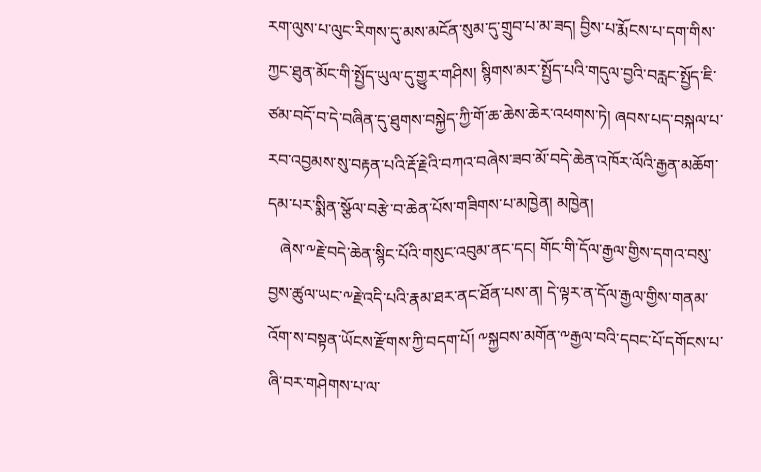རག་ལུས་པ་ལུང་རིགས་དུ་མས་མངོན་སུམ་དུ་གྲུབ་པ་མ་ཟད། བྱིས་པ་རྨོངས་པ་དག་གིས་ཀྱང་ཐུན་མོང་གི་སྤྱོད་ཡུལ་དུ་གྱུར་གཤིས། སྙིགས་མར་སྤྱོད་པའི་གདུལ་བྱའི་བརླང་སྤྱོད་ཇི་ཙམ་བདོ་བ་དེ་བཞིན་དུ་ཐུགས་བསྐྱེད་ཀྱི་གོ་ཆ་ཆེས་ཆེར་འཕགས་ཏེ། ཞབས་པད་བསྐལ་པ་རབ་འབྱམས་སུ་བརྟན་པའི་རྡོ་རྗེའི་བཀའ་བཞེས་ཟབ་མོ་བདེ་ཆེན་འཁོར་ལོའི་རྒྱན་མཆོག་དམ་པར་སྨིན་སྩོལ་བརྩེ་བ་ཆེན་པོས་གཟིགས་པ་མཁྱེན། མཁྱེན།
   ཞེས་༸རྗེ་བདེ་ཆེན་སྙིང་པོའི་གསུང་འབུམ་ནང་དང། གོང་གི་དོལ་རྒྱལ་གྱིས་དགའ་བསུ་བྱས་ཚུལ་ཡང་༸རྗེ་འདི་པའི་རྣམ་ཐར་ནང་ཐོན་པས་ན། དེ་ལྟར་ན་དོལ་རྒྱལ་གྱིས་གནམ་འོག་ས་བསྟན་ཡོངས་རྫོགས་ཀྱི་བདག་པོ། ༸སྐྱབས་མགོན་༸རྒྱལ་བའི་དབང་པོ་དགོངས་པ་ཞི་བར་གཤེགས་པ་ལ་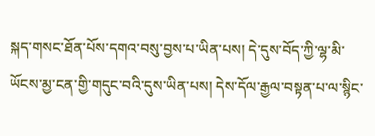སྐད་གསང་ཐོན་པོས་དགའ་བསུ་བྱས་པ་ཡིན་པས། དེ་དུས་བོད་ཀྱི་ལྷ་མི་ཡོངས་མྱ་ངན་གྱི་གདུང་བའི་དུས་ཡིན་པས། དེས་དོལ་རྒྱལ་བསྟན་པ་ལ་སྙིང་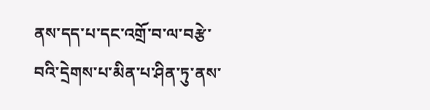ནས་དད་པ་དང་འགྲོ་བ་ལ་བརྩེ་བའི་དྲེགས་པ་མིན་པ་ཤིན་ཏུ་ནས་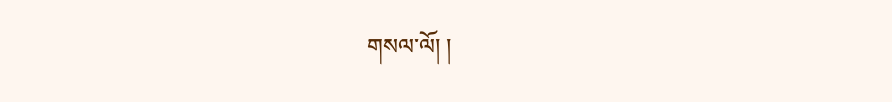གསལ་ལོ། །